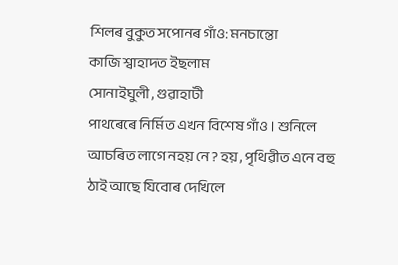শিলৰ বুকুত সপোনৰ গাঁও: মনচান্তো
কাজি শ্বাহাদত ইছলাম
সোনাইঘুলী , গুৱাহাটী
পাথৰেৰে নিৰ্মিত এখন বিশেষ গাঁও । শুনিলে আচৰিত লাগে নহয় নে ? হয় , পৃথিৱীত এনে বহু ঠাই আছে যিবোৰ দেখিলে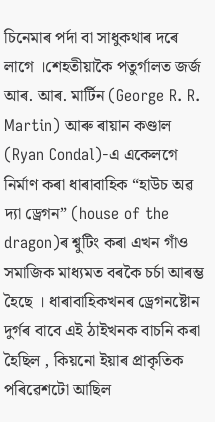চিনেমাৰ পৰ্দা বা সাধুকথাৰ দৰে লাগে ।শেহতীয়াকৈ পতুৰ্গালত জৰ্জ আৰ. আৰ. মাৰ্টিন (George R. R. Martin) আৰু ৰায়ান কণ্ডাল (Ryan Condal)-এ একেলগে নিৰ্মাণ কৰা ধাৰাবাহিক “হাউচ অৱ দ্যা ড্ৰেগন” (house of the dragon)ৰ শ্বুটিং কৰা এখন গাঁও সমাজিক মাধ্যমত বৰকৈ চৰ্চা আৰম্ভ হৈছে । ধাৰাবাহিকখনৰ ড্ৰেগনষ্টোন দুৰ্গৰ বাবে এই ঠাইখনক বাচনি কৰা হৈছিল , কিয়নো ইয়াৰ প্ৰাকৃতিক পৰিৱেশটো আছিল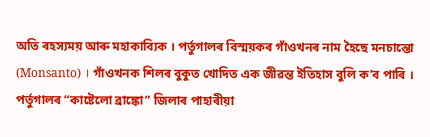অতি ৰহস্যময় আৰু মহাকাব্যিক । পৰ্তুগালৰ বিস্ময়কৰ গাঁওখনৰ নাম হৈছে মনচান্তো (Monsanto) । গাঁওখনক শিলৰ বুকুত খোদিত এক জীৱন্ত ইতিহাস বুলি ক’ব পাৰি ।
পৰ্তুগালৰ “কাষ্টেলো ব্ৰাঙ্কো” জিলাৰ পাহাৰীয়া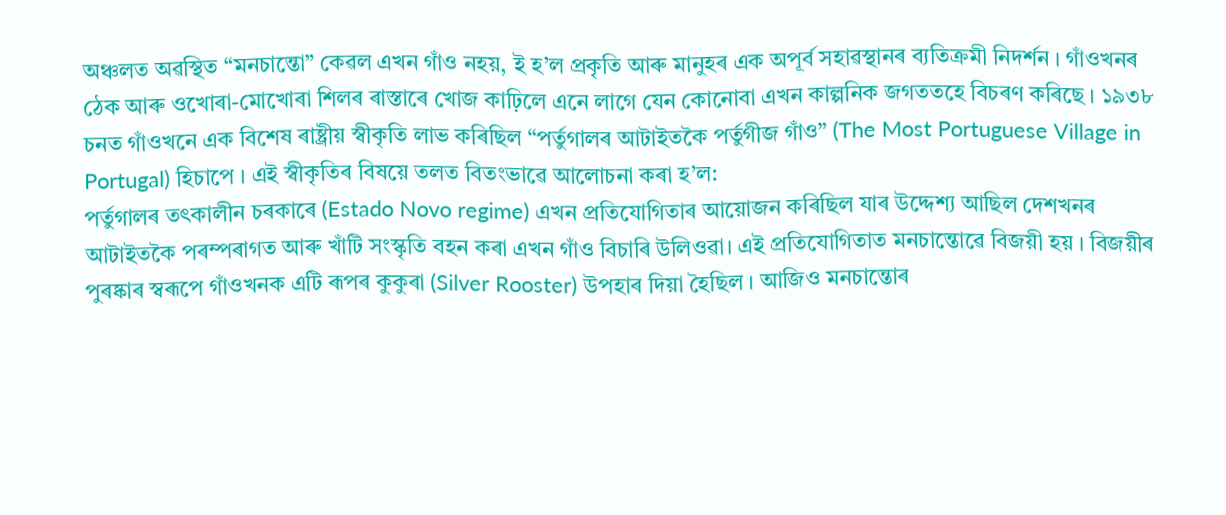অঞ্চলত অৱস্থিত “মনচান্তো” কেৱল এখন গাঁও নহয়, ই হ’ল প্ৰকৃতি আৰু মানুহৰ এক অপূৰ্ব সহাৱস্থানৰ ব্যতিক্ৰমী নিদৰ্শন । গাঁওখনৰ ঠেক আৰু ওখোৰা-মোখোৰা শিলৰ ৰাস্তাৰে খোজ কাঢ়িলে এনে লাগে যেন কোনোবা এখন কাল্পনিক জগততহে বিচৰণ কৰিছে । ১৯৩৮ চনত গাঁওখনে এক বিশেষ ৰাষ্ট্ৰীয় স্বীকৃতি লাভ কৰিছিল “পৰ্তুগালৰ আটাইতকৈ পৰ্তুগীজ গাঁও” (The Most Portuguese Village in Portugal) হিচাপে । এই স্বীকৃতিৰ বিষয়ে তলত বিতংভাৱে আলোচনা কৰা হ’ল:
পৰ্তুগালৰ তৎকালীন চৰকাৰে (Estado Novo regime) এখন প্ৰতিযোগিতাৰ আয়োজন কৰিছিল যাৰ উদ্দেশ্য আছিল দেশখনৰ আটাইতকৈ পৰম্পৰাগত আৰু খাঁটি সংস্কৃতি বহন কৰা এখন গাঁও বিচাৰি উলিওৱা। এই প্ৰতিযোগিতাত মনচান্তোৱে বিজয়ী হয় । বিজয়ীৰ পুৰষ্কাৰ স্বৰূপে গাঁওখনক এটি ৰূপৰ কুকুৰা (Silver Rooster) উপহাৰ দিয়া হৈছিল । আজিও মনচান্তোৰ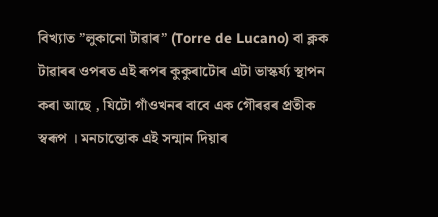বিখ্যাত ”লুকানো টাৱাৰ” (Torre de Lucano) বা ক্লক টাৱাৰৰ ওপৰত এই ৰূপৰ কুকুৰাটোৰ এটা ভাস্কৰ্য্য স্থাপন কৰা আছে , যিটো গাঁওখনৰ বাবে এক গৌৰৱৰ প্ৰতীক স্বৰূপ । মনচান্তোক এই সন্মান দিয়াৰ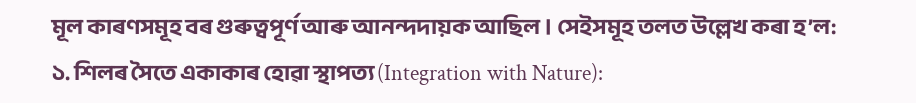মূল কাৰণসমূহ বৰ গুৰুত্বপূৰ্ণ আৰু আনন্দদায়ক আছিল । সেইসমূহ তলত উল্লেখ কৰা হ’ল:
১. শিলৰ সৈতে একাকাৰ হোৱা স্থাপত্য (Integration with Nature):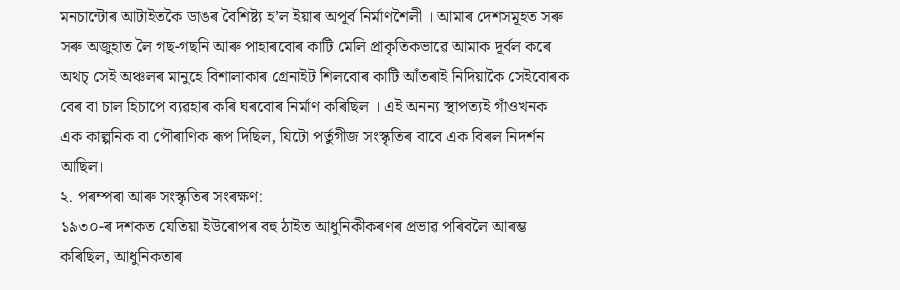মনচান্টোৰ আটাইতকৈ ডাঙৰ বৈশিষ্ট্য হ’ল ইয়াৰ অপূৰ্ব নিৰ্মাণশৈলী । আমাৰ দেশসমূহত সৰু সৰু অজুহাত লৈ গছ-গছনি আৰু পাহাৰবোৰ কাটি মেলি প্ৰাকৃতিকভাৱে আমাক দূৰ্বল কৰে অথচ্ সেই অঞ্চলৰ মানুহে বিশালাকাৰ গ্ৰেনাইট শিলবোৰ কাটি আঁতৰাই নিদিয়াকৈ সেইবোৰক বেৰ বা চাল হিচাপে ব্যৱহাৰ কৰি ঘৰবোৰ নিৰ্মাণ কৰিছিল । এই অনন্য স্থাপত্যই গাঁওখনক এক কাল্পনিক বা পৌৰাণিক ৰূপ দিছিল, যিটো পৰ্তুগীজ সংস্কৃতিৰ বাবে এক বিৰল নিদৰ্শন আছিল।
২. পৰম্পৰা আৰু সংস্কৃতিৰ সংৰক্ষণ:
১৯৩০-ৰ দশকত যেতিয়া ইউৰোপৰ বহু ঠাইত আধুনিকীকৰণৰ প্ৰভাৱ পৰিবলৈ আৰম্ভ কৰিছিল, আধুনিকতাৰ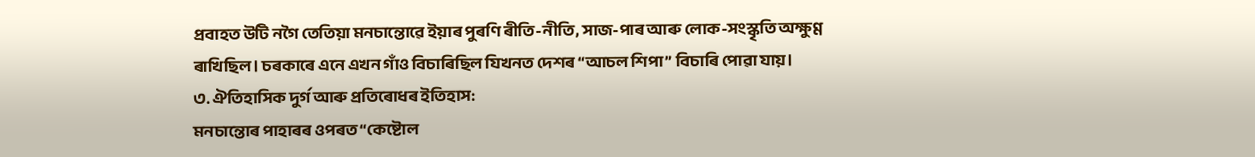প্ৰবাহত উটি নগৈ তেতিয়া মনচান্তোৱে ইয়াৰ পুৰণি ৰীতি-নীতি, সাজ-পাৰ আৰু লোক-সংস্কৃতি অক্ষুণ্ণ ৰাখিছিল। চৰকাৰে এনে এখন গাঁও বিচাৰিছিল যিখনত দেশৰ “আচল শিপা” বিচাৰি পোৱা যায়।
৩. ঐতিহাসিক দুৰ্গ আৰু প্ৰতিৰোধৰ ইতিহাস:
মনচান্তোৰ পাহাৰৰ ওপৰত “কেষ্টোল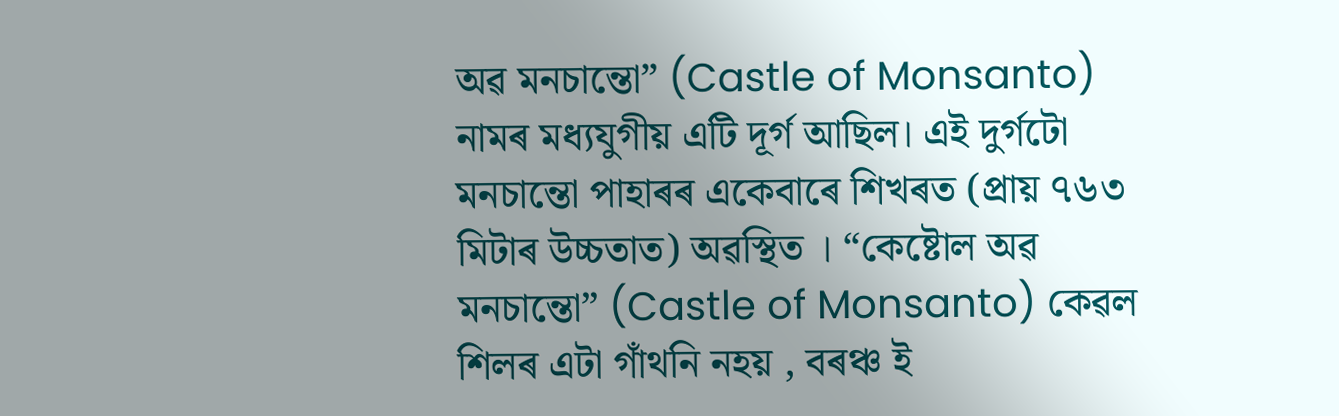অৱ মনচান্তো” (Castle of Monsanto) নামৰ মধ্যযুগীয় এটি দূৰ্গ আছিল। এই দুৰ্গটো মনচান্তো পাহাৰৰ একেবাৰে শিখৰত (প্ৰায় ৭৬৩ মিটাৰ উচ্চতাত) অৱস্থিত । “কেষ্টোল অৱ মনচান্তো” (Castle of Monsanto) কেৱল শিলৰ এটা গাঁথনি নহয় , বৰঞ্চ ই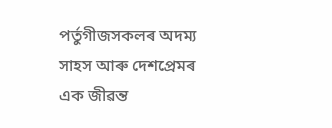পৰ্তুগীজসকলৰ অদম্য সাহস আৰু দেশপ্ৰেমৰ এক জীৱন্ত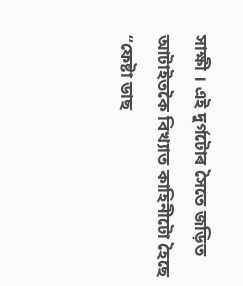সাক্ষী । এই দুৰ্গটোৰ সৈতে জড়িত আটাইতকৈ বিখ্যাত কাহিনীটো হৈছে “ফেষ্টা ডাছ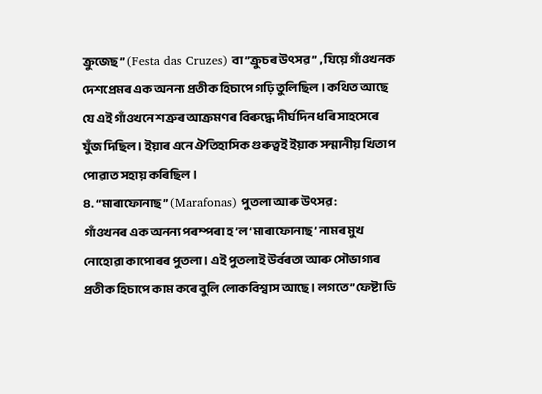ক্ৰুজেছ” (Festa das Cruzes) বা ”ক্ৰুচৰ উৎসৱ” , যিয়ে গাঁওখনক দেশপ্ৰেমৰ এক অনন্য প্ৰতীক হিচাপে গঢ়ি তুলিছিল । কথিত আছে যে এই গাঁওখনে শত্ৰুৰ আক্ৰমণৰ বিৰুদ্ধে দীৰ্ঘদিন ধৰি সাহসেৰে যুঁজ দিছিল । ইয়াৰ এনে ঐতিহাসিক গুৰুত্বই ইয়াক সন্মানীয় খিতাপ পোৱাত সহায় কৰিছিল ।
৪. “মাৰাফোনাছ” (Marafonas) পুতলা আৰু উৎসৱ:
গাঁওখনৰ এক অনন্য পৰম্পৰা হ’ল ‘মাৰাফোনাছ’ নামৰ মুখ নোহোৱা কাপোৰৰ পুতলা । এই পুতলাই উৰ্বৰতা আৰু সৌভাগ্যৰ প্ৰতীক হিচাপে কাম কৰে বুলি লোকবিশ্বাস আছে । লগতে ”ফেষ্টা ডি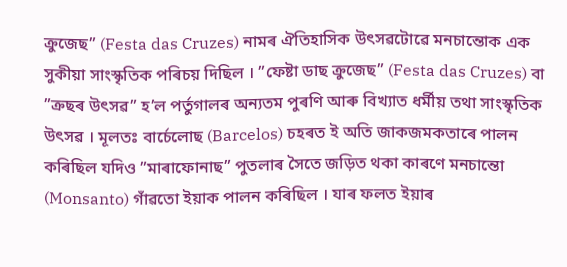ক্ৰুজেছ” (Festa das Cruzes) নামৰ ঐতিহাসিক উৎসৱটোৱে মনচান্তোক এক সুকীয়া সাংস্কৃতিক পৰিচয় দিছিল । ”ফেষ্টা ডাছ ক্ৰুজেছ” (Festa das Cruzes) বা ”ক্ৰছৰ উৎসৱ” হ’ল পৰ্তুগালৰ অন্যতম পুৰণি আৰু বিখ্যাত ধৰ্মীয় তথা সাংস্কৃতিক উৎসৱ । মূলতঃ বাৰ্চেলোছ (Barcelos) চহৰত ই অতি জাকজমকতাৰে পালন কৰিছিল যদিও ”মাৰাফোনাছ” পুতলাৰ সৈতে জড়িত থকা কাৰণে মনচান্তো (Monsanto) গাঁৱতো ইয়াক পালন কৰিছিল । যাৰ ফলত ইয়াৰ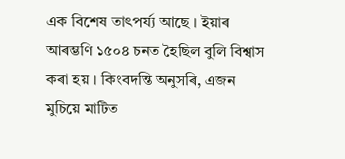এক বিশেষ তাৎপৰ্য্য আছে । ইয়াৰ আৰম্ভণি ১৫০৪ চনত হৈছিল বুলি বিশ্বাস কৰা হয় । কিংবদন্তি অনুসৰি, এজন মুচিয়ে মাটিত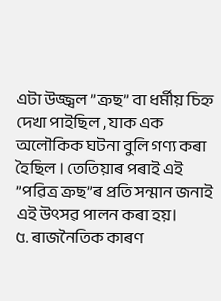এটা উজ্জ্বল ”ক্ৰছ” বা ধৰ্মীয় চিহ্ন দেখা পাইছিল , যাক এক অলৌকিক ঘটনা বুলি গণ্য কৰা হৈছিল । তেতিয়াৰ পৰাই এই ”পৱিত্ৰ ক্ৰছ”ৰ প্ৰতি সন্মান জনাই এই উৎসৱ পালন কৰা হয়।
৫. ৰাজনৈতিক কাৰণ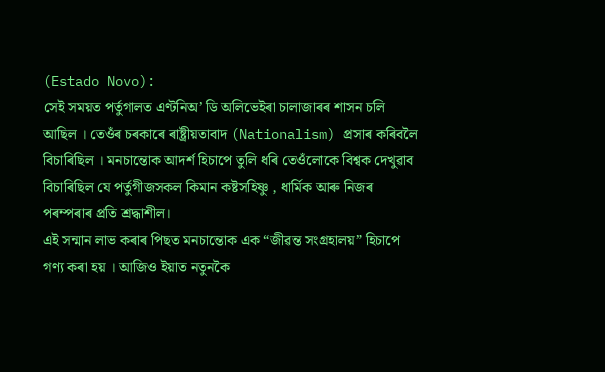(Estado Novo):
সেই সময়ত পৰ্তুগালত এণ্টনিঅ’ ডি অলিভেইৰা চালাজাৰৰ শাসন চলি আছিল । তেওঁৰ চৰকাৰে ৰাষ্ট্ৰীয়তাবাদ (Nationalism) প্ৰসাৰ কৰিবলৈ বিচাৰিছিল । মনচান্তোক আদৰ্শ হিচাপে তুলি ধৰি তেওঁলোকে বিশ্বক দেখুৱাব বিচাৰিছিল যে পৰ্তুগীজসকল কিমান কষ্টসহিষ্ণু , ধাৰ্মিক আৰু নিজৰ পৰম্পৰাৰ প্ৰতি শ্ৰদ্ধাশীল।
এই সন্মান লাভ কৰাৰ পিছত মনচান্তোক এক “জীৱন্ত সংগ্ৰহালয়” হিচাপে গণ্য কৰা হয় । আজিও ইয়াত নতুনকৈ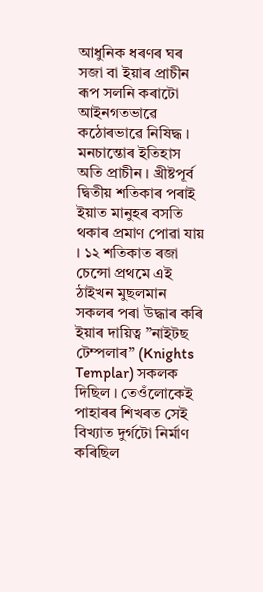আধুনিক ধৰণৰ ঘৰ সজা বা ইয়াৰ প্ৰাচীন ৰূপ সলনি কৰাটো আইনগতভাৱে কঠোৰভাৱে নিষিদ্ধ ।
মনচান্তোৰ ইতিহাস অতি প্ৰাচীন । খ্ৰীষ্টপূৰ্ব দ্বিতীয় শতিকাৰ পৰাই ইয়াত মানুহৰ বসতি থকাৰ প্ৰমাণ পোৱা যায় । ১২ শতিকাত ৰজা চেন্সো প্ৰথমে এই ঠাইখন মুছলমান সকলৰ পৰা উদ্ধাৰ কৰি ইয়াৰ দায়িত্ব ”নাইটছ টেম্পলাৰ” (Knights Templar) সকলক দিছিল । তেওঁলোকেই পাহাৰৰ শিখৰত সেই বিখ্যাত দুৰ্গটো নিৰ্মাণ কৰিছিল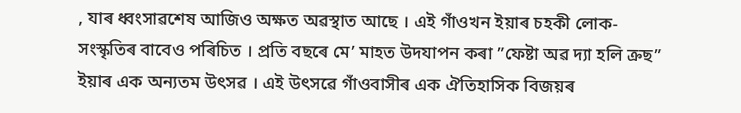, যাৰ ধ্বংসাৱশেষ আজিও অক্ষত অৱস্থাত আছে । এই গাঁওখন ইয়াৰ চহকী লোক-সংস্কৃতিৰ বাবেও পৰিচিত । প্ৰতি বছৰে মে’ মাহত উদযাপন কৰা ”ফেষ্টা অৱ দ্যা হলি ক্ৰছ” ইয়াৰ এক অন্যতম উৎসৱ । এই উৎসৱে গাঁওবাসীৰ এক ঐতিহাসিক বিজয়ৰ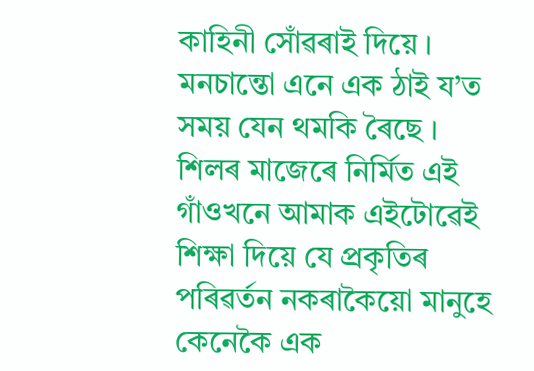কাহিনী সোঁৱৰাই দিয়ে ।
মনচান্তো এনে এক ঠাই য’ত সময় যেন থমকি ৰৈছে । শিলৰ মাজেৰে নিৰ্মিত এই গাঁওখনে আমাক এইটোৱেই শিক্ষা দিয়ে যে প্ৰকৃতিৰ পৰিৱৰ্তন নকৰাকৈয়ো মানুহে কেনেকৈ এক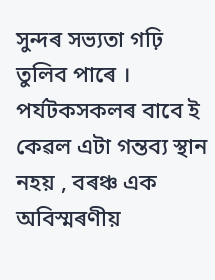সুন্দৰ সভ্যতা গঢ়ি তুলিব পাৰে । পৰ্যটকসকলৰ বাবে ই কেৱল এটা গন্তব্য স্থান নহয় , বৰঞ্চ এক অবিস্মৰণীয়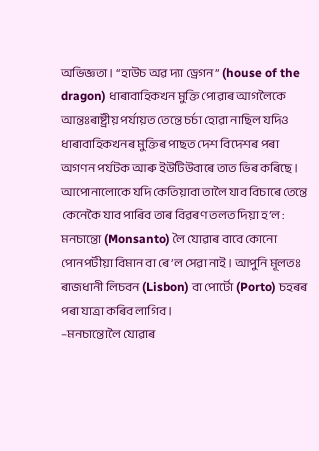অভিজ্ঞতা । “হাউচ অৱ দ্যা ড্ৰেগন” (house of the dragon) ধাৰাবাহিকখন মুক্তি পোৱাৰ আগলৈকে আন্তঃৰাষ্ট্ৰীয় পৰ্যায়ত তেন্তে চৰ্চা হোৱা নাছিল যদিও ধাৰাবাহিকখনৰ মুক্তিৰ পাছত দেশ বিদেশৰ পৰা অগণন পৰ্যটক আৰু ইউটিউবাৰে তাত ভিৰ কৰিছে ।
আপোনালোকে যদি কেতিয়াবা তালৈ যাব বিচাৰে তেন্তে কেনেকৈ যাব পাৰিব তাৰ বিৱৰণ তলত দিয়া হ’ল :
মনচান্তো (Monsanto) লৈ যোৱাৰ বাবে কোনো পোনপটীয়া বিমান বা ৰে’ল সেৱা নাই । আপুনি মূলতঃ ৰাজধানী লিচবন (Lisbon) বা পোৰ্টো (Porto) চহৰৰ পৰা যাত্ৰা কৰিব লাগিব ।
–মনচান্তোলৈ যোৱাৰ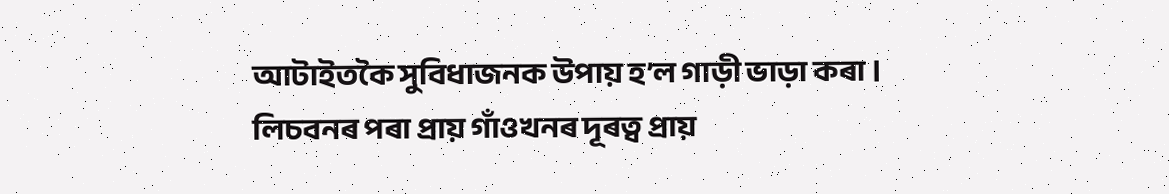আটাইতকৈ সুবিধাজনক উপায় হ’ল গাড়ী ভাড়া কৰা । লিচবনৰ পৰা প্ৰায় গাঁওখনৰ দূৰত্ব প্ৰায়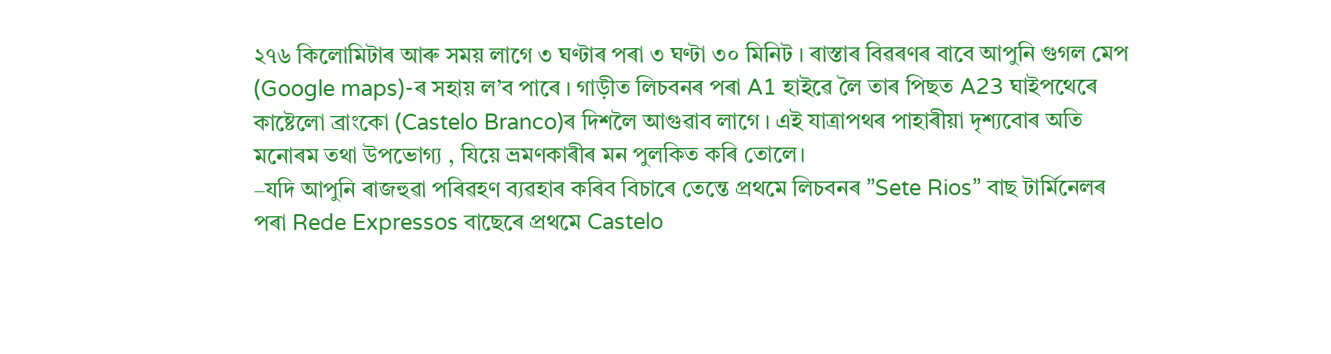২৭৬ কিলোমিটাৰ আৰু সময় লাগে ৩ ঘণ্টাৰ পৰা ৩ ঘণ্টা ৩০ মিনিট । ৰাস্তাৰ বিৱৰণৰ বাবে আপুনি গুগল মেপ (Google maps)-ৰ সহায় ল’ব পাৰে । গাড়ীত লিচবনৰ পৰা A1 হাইৱে লৈ তাৰ পিছত A23 ঘাইপথেৰে কাষ্টেলো ব্ৰাংকো (Castelo Branco)ৰ দিশলৈ আগুৱাব লাগে । এই যাত্ৰাপথৰ পাহাৰীয়া দৃশ্যবোৰ অতি মনোৰম তথা উপভোগ্য , যিয়ে ভ্ৰমণকাৰীৰ মন পুলকিত কৰি তোলে।
–যদি আপুনি ৰাজহুৱা পৰিৱহণ ব্যৱহাৰ কৰিব বিচাৰে তেন্তে প্ৰথমে লিচবনৰ ”Sete Rios” বাছ টাৰ্মিনেলৰ পৰা Rede Expressos বাছেৰে প্ৰথমে Castelo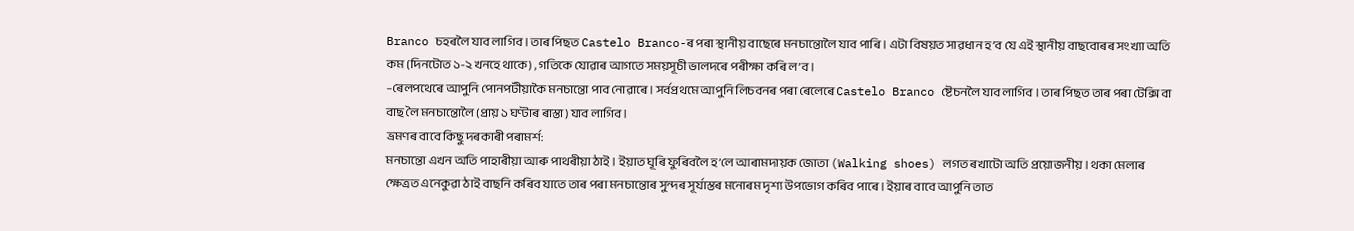Branco চহৰলৈ যাব লাগিব । তাৰ পিছত Castelo Branco-ৰ পৰা স্থানীয় বাছেৰে মনচান্তোলৈ যাব পাৰি । এটা বিষয়ত সাৱধান হ’ব যে এই স্থানীয় বাছবোৰৰ সংখ্যা অতি কম (দিনটোত ১-২ খনহে থাকে) , গতিকে যোৱাৰ আগতে সময়সূচী ভালদৰে পৰীক্ষা কৰি ল’ব।
–ৰেলপথেৰে আপুনি পোনপটীয়াকৈ মনচান্তো পাব নোৱাৰে । সৰ্বপ্ৰথমে আপুনি লিচবনৰ পৰা ৰেলেৰে Castelo Branco ষ্টেচনলৈ যাব লাগিব । তাৰ পিছত তাৰ পৰা টেক্সি বা বাছ লৈ মনচান্তোলৈ (প্ৰায় ১ ঘণ্টাৰ ৰাস্তা) যাব লাগিব।
ভ্ৰমণৰ বাবে কিছু দৰকাৰী পৰামৰ্শ:
মনচান্তো এখন অতি পাহাৰীয়া আৰু পাথৰীয়া ঠাই । ইয়াত ঘূৰি ফুৰিবলৈ হ’লে আৰামদায়ক জোতা (Walking shoes) লগত ৰখাটো অতি প্ৰয়োজনীয় । থকা মেলাৰ ক্ষেত্ৰত এনেকুৱা ঠাই বাছনি কৰিব যাতে তাৰ পৰা মনচান্তোৰ সুন্দৰ সূৰ্যাস্তৰ মনোৰম দৃশ্য উপভোগ কৰিব পাৰে । ইয়াৰ বাবে আপুনি তাত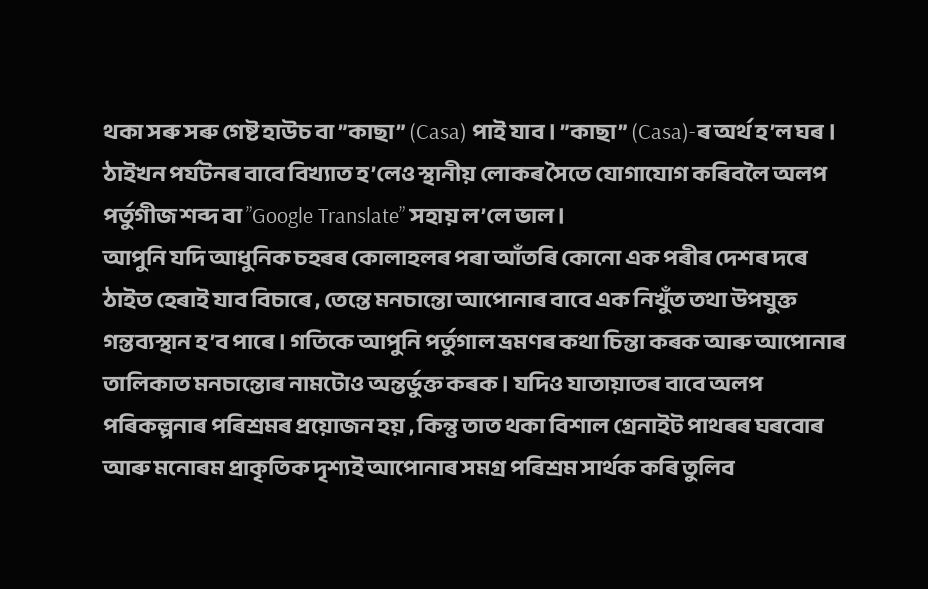থকা সৰু সৰু গেষ্ট হাউচ বা ”কাছা” (Casa) পাই যাব । ”কাছা” (Casa)-ৰ অৰ্থ হ’ল ঘৰ । ঠাইখন পৰ্যটনৰ বাবে বিখ্যাত হ’লেও স্থানীয় লোকৰ সৈতে যোগাযোগ কৰিবলৈ অলপ পৰ্তুগীজ শব্দ বা ”Google Translate” সহায় ল’লে ভাল।
আপুনি যদি আধুনিক চহৰৰ কোলাহলৰ পৰা আঁতৰি কোনো এক পৰীৰ দেশৰ দৰে ঠাইত হেৰাই যাব বিচাৰে , তেন্তে মনচান্তো আপোনাৰ বাবে এক নিখুঁত তথা উপযুক্ত গন্তব্যস্থান হ’ব পাৰে । গতিকে আপুনি পৰ্তুগাল ভ্ৰমণৰ কথা চিন্তা কৰক আৰু আপোনাৰ তালিকাত মনচান্তোৰ নামটোও অন্তৰ্ভুক্ত কৰক । যদিও যাতায়াতৰ বাবে অলপ পৰিকল্পনাৰ পৰিশ্ৰমৰ প্ৰয়োজন হয় , কিন্তু তাত থকা বিশাল গ্ৰেনাইট পাথৰৰ ঘৰবোৰ আৰু মনোৰম প্ৰাকৃতিক দৃশ্যই আপোনাৰ সমগ্ৰ পৰিশ্ৰম সাৰ্থক কৰি তুলিব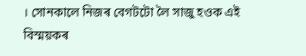। সোনকালে নিজৰ বেগটটো লৈ সাজু হওক এই বিস্ময়কৰ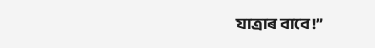যাত্ৰাৰ বাবে!”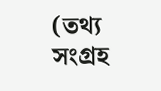(তথ্য সংগ্রহ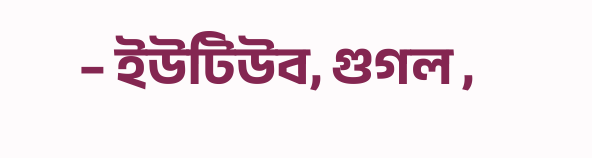– ইউটিউব, গুগল ,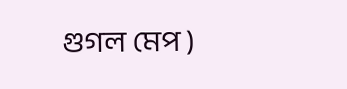গুগল মেপ )